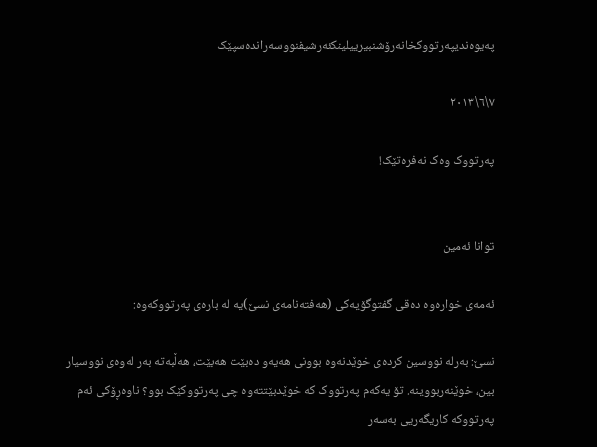په‌یوه‌ندیپه‌رتووکخانه‌رۆشنبیرییلینکئه‌رشیفنووسه‌رانده‌سپێک

٧\٦\٢٠١٣

پەرتووک وەک نەفرەتێک!


توانا ئەمین

ئەمەی خوارەوە دەقی گفتوگۆیەکی (هەفتەنامەی نسێ)یە لە بارەی پەرتووکەوە:

نسێ: بەرلە نووسین کردەی خوێدنەوە بوونی ھەیەو دەبێت ھەبێت، ھەڵبەتە بەر لەوەی نووسیار بین، خوێنەربووینە. تۆ یەکەم پەرتووک کە خوێدبێتتەوە چی پەرتووکێک بوو؟ ناوەڕۆکی ئەم پەرتووکە کاریگەریی بەسەر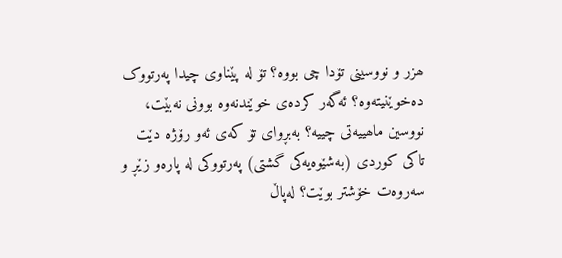ھزر و نووسینی تۆدا چی بووە؟ تۆ لە پێناوی چیدا پەرتووک دەخوێنیتەوە؟ ئەگەر کردەی خوێندنەوە بوونی نەبێت، نووسین ماھییەتی چییە؟ بەبڕوای تۆ کەی ئەو رۆژە دێت تاکی کوردی (بەشێوەیەکی گشتی) پەرتووکی لە پارەو زێڕ و سەروەت خۆشتر بوێت؟ لەپاڵ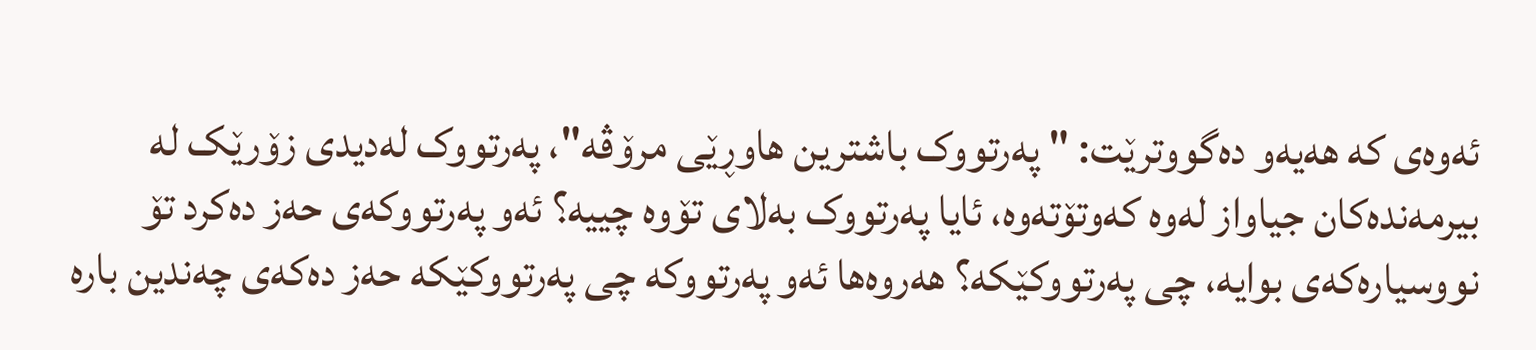ئەوەی کە ھەیەو دەگووترێت: " پەرتووک باشترین ھاوڕێی مرۆڤە"، پەرتووک لەدیدی زۆرێک لە بیرمەندەکان جیاواز لەوە کەوتۆتەوە، ئایا پەرتووک بەلای تۆوە چییە؟ ئەو پەرتووکەی حەز دەکرد تۆ نووسیارەکەی بوایە، چی پەرتووکێکە؟ ھەروەھا ئەو پەرتووکە چی پەرتووکێکە حەز دەکەی چەندین بارە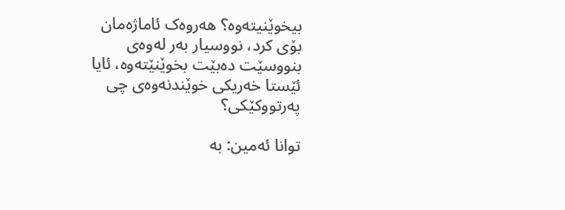بیخوێنیتەوە؟ ھەروەک ئاماژەمان بۆی کرد، نووسیار بەر لەوەی بنووسێت دەبێت بخوێنێتەوە، ئایا ئێستا خەریکی خوێندنەوەی چی پەرتووکێکی؟

توانا ئەمین: بە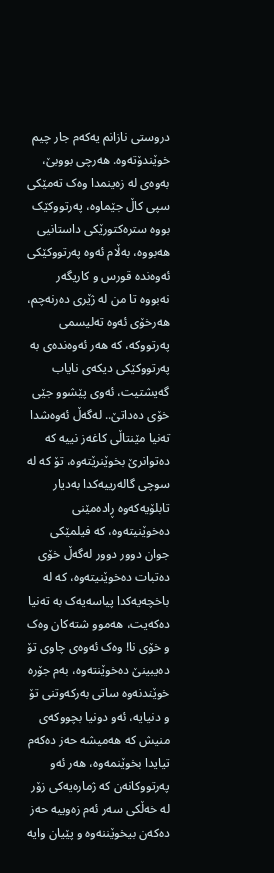دروستی نازانم یەکەم جار چیم خوێندۆتەوە. هەرچی بووبێ، بەوەی لە زەینمدا وەک تەمێکی سپی کاڵ جێماوە، پەرتووکێک بووە سترەکتورێکی داستانیی هەبووە، بەڵام ئەوە پەرتووکێکی ئەوەندە قورس و کاریگەر نەبووە تا من لە ژێری دەرنەچم، هەرخۆی ئەوە تەلیسمی پەرتووکە، کە هەر ئەوەندەی بە پەرتووکێکی دیکەی نایاب گەیشتیت، ئەوی پێشوو جێی خۆی دەداتێ.. لەگەڵ ئەوەشدا تەنیا مێنتاڵی کاغەز نییە کە دەتوانرێ بخوێنرێتەوە، تۆ کە لە سوچی گالەرییەکدا بەدیار تابلۆیەکەوە ڕادەمێنی دەخوێنیتەوە، کە فیلمێکی جوان دوور دوور لەگەڵ خۆی دەتبات دەخوێنیتەوە، کە لە باخچەیەکدا پیاسەیەک بە تەنیا دەکەیت، هەموو شتەکان وەک و خۆی نا! وەک ئەوەی چاوی تۆ دەیبینێ دەخوێنتەوە، بەم جۆرە خوێندنەوە ساتی بەرکەوتنی تۆ و دنیایە، ئەو دونیا بچووکەی منیش کە هەمیشە حەز دەکەم تیایدا بخوێنمەوە، هەر ئەو پەرتووکانەن کە ژمارەیەکی زۆر لە خەڵکی سەر ئەم زەوییە حەز دەکەن بیخوێننەوە و پێیان وایە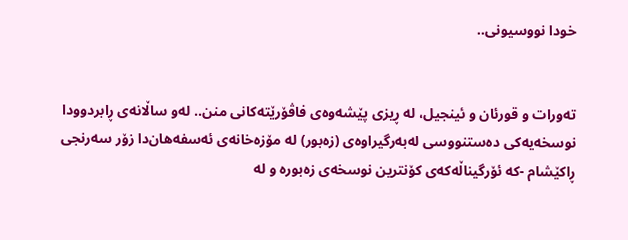خودا نووسیونی..


تەورات و قورئان و ئینجیل‌، لە ڕیزی پێشەوەی فاڤۆرێتەکانی منن.. لەو ساڵانەی ڕابردوودا نوسخەیەکی دەستنووسی لەبەرگیراوەی (زەبور) لە مۆزەخانەی ئەسفەهان‌دا زۆر سەرنجی ڕاکێشام -کە ئۆرگیناڵەکەی کۆنترین نوسخەی زەبورە و لە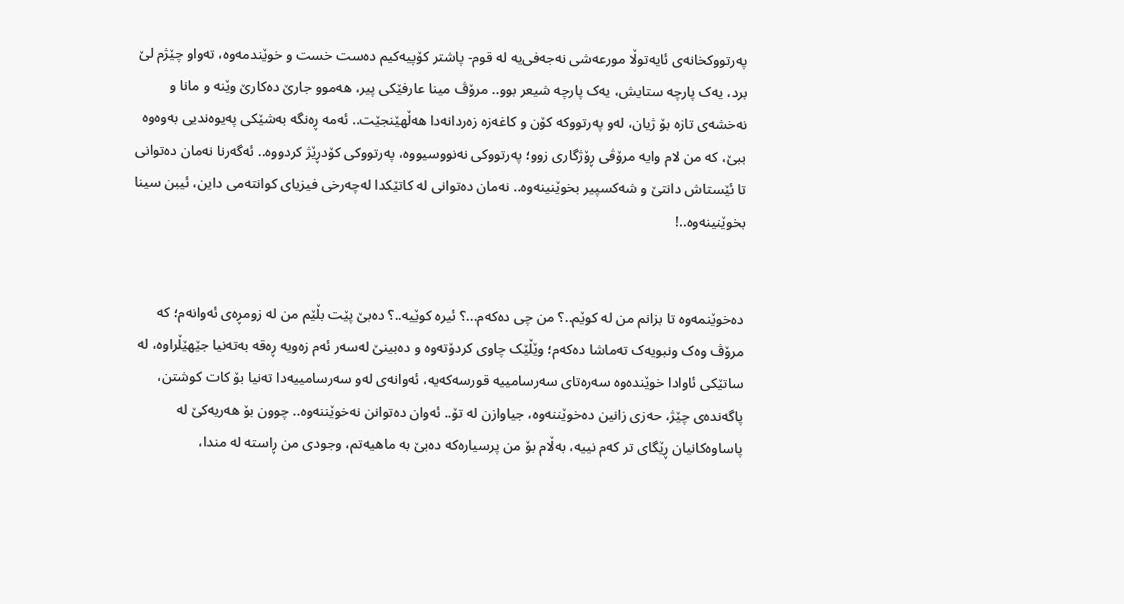پەرتووکخانەی ئایەتوڵا مورعەشی نەجەفی‌یە لە قوم- پاشتر کۆپیەکیم دەست خست و خوێندمەوە، تەواو چێژم لێ برد، یەک پارچە ستایش، یەک پارچە شیعر بوو.. مرۆڤ مینا عارفێکی پیر، هەموو جارێ دەکارێ وێنە و مانا و نەخشەی تازە بۆ ژیان، لەو پەرتووکە کۆن و کاغەزە زەردانەدا هەڵهێنجێت.. ئەمە ڕەنگە بەشێکی پەیوەندیی بەوەوە ببێ، کە من لام وایە مرۆڤی ڕۆژگاری زوو؛ پەرتووکی نەنووسیووە، پەرتووکی کۆدڕێژ کردووە.. ئەگەرنا نەمان دەتوانی تا ئێستاش دانتێ و شەکسپیر بخوێنینەوە.. نەمان دەتوانی لە کاتێکدا لەچەرخی فیزیای کوانتەمی‌ داین، ئیبن سینا بخوێنینەوە..!


دەخوێنمەوە تا بزانم من لە کوێم..؟ من چی دەکەم...؟ ئیرە کوێیە..؟ دەبێ پێت بڵێم من لە زومڕەی ئەوانەم؛ کە مرۆڤ وەک ونبویەک تەماشا دەکەم؛ وێڵێک چاوی کردۆتەوە و دەبینێ لەسەر ئەم زەویە ڕەقە بەتەنیا جێهێڵراوە، لە ساتێکی ئاوادا خوێندەوە سەرەتای سەرسامییە قورسەکەیە، ئەوانەی لەو سەرسامییەدا تەنیا بۆ کات کوشتن، پاگەندەی چێژ، حەزی زانین دەخوێننەوە، جیاوازن لە تۆ.. ئەوان دەتوانن نەخوێننەوە.. چوون بۆ هەریەکێ لە پاساوەکانیان ڕێگای تر کەم نییە، بەڵام بۆ من پرسیارەکە دەبێ بە ماهیەتم، وجودی من ڕاستە لە مندا،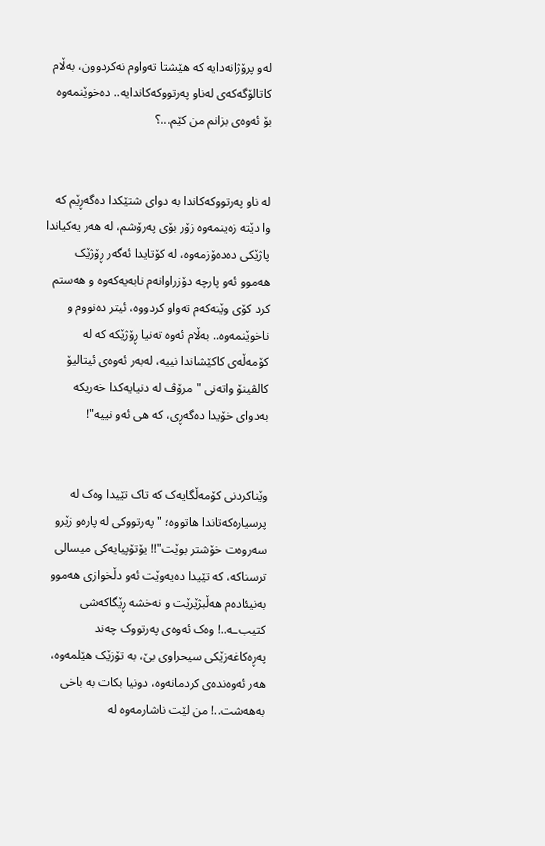لەو پرۆژانەدایە کە هێشتا تەواوم نەکردوون، بەڵام کاتالۆگەکەی لەناو پەرتووکەکاندایە.. دەخوێنمەوە بۆ ئەوەی بزانم من کێم...؟


لە ناو پەرتووکەکاندا بە دوای شتێکدا دەگەڕێم کە وا دێتە زەینمەوە زۆر بۆی پەرۆشم، لە هەر یەکیاندا پاژێکی دەدەۆزمەوە، لە کۆتایدا ئەگەر ڕۆژێک هەموو ئەو پارچە دۆزراوانەم نابەیەکەوە و هەستم کرد کۆی وێنەکەم تەواو کردووە، ئیتر دەنووم و ناخوێنمەوە.. بەڵام ئەوە تەنیا ڕۆژێکە کە لە کۆمەڵەی کاکێشاندا نییە، لەبەر ئەوەی ئیتالیۆ کالڤینۆ واتەنی "مرۆڤ لە دنیایەکدا خەریکە بەدوای خۆیدا دەگەڕی، کە هی ئەو نییە"!


وێناکردنی کۆمەڵگایەک کە تاک تێیدا وەک لە پرسیارەکەتاندا هاتووە؛ "پەرتووکی لە پارەو زێرو سەروەت خۆشتر بوێت"!! یۆتۆپیایەکی میسالی ترسناکە، کە تێیدا دەیەوێت ئەو دڵخوازی هەموو بەنیئادەم هەڵبژێرێت و نەخشە ڕێگاکەشی کتیب‌ـە..! وەک ئەوەی پەرتووک چەند پەڕەکاغەزێکی سیحراوی بێ، بە تۆزێک هێلمەوە، هەر ئەوەندەی کردمانەوە، دونیا بکات بە باخی بەهەشت..! من لێت ناشارمەوە لە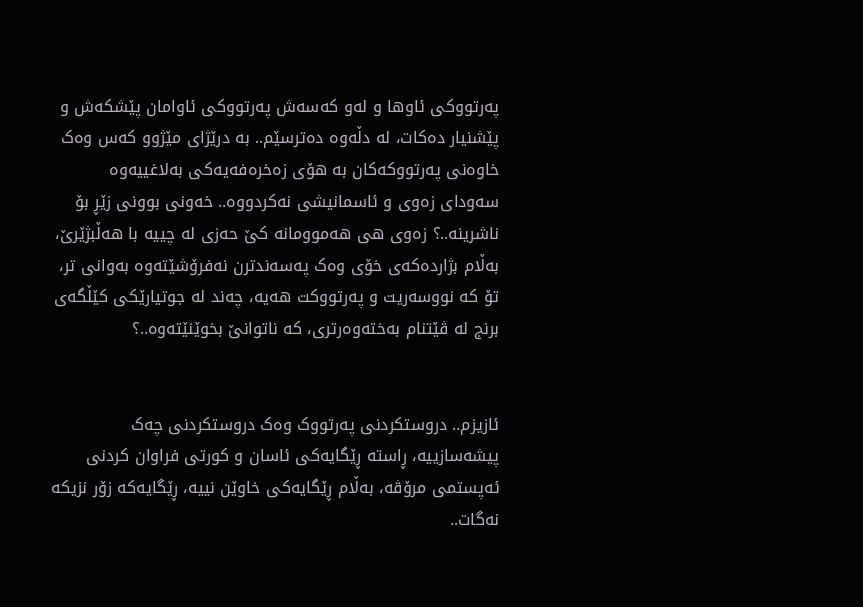پەرتووکی ئاوها و لەو کەسەش پەرتووکی ئاوامان پێشکەش و پێشنیار دەکات، لە دڵەوە دەترسێم.. بە درێژای مێژوو کەس وەک خاوەنی پەرتووکەکان بە هۆی زەخرەفەیەکی بەلاغییەوە سەودای زەوی و ئاسمانیشی نەکردووە.. خەونی بوونی زێڕ بۆ ناشرینە..؟ زەوی هی هەموومانە کێ حەزی لە چییە با هەڵبژێرێ، بەڵام بژاردەکەی خۆی وەک پەسەندترن نەفرۆشێتەوە بەوانی تر، تۆ کە نووسەریت و پەرتووکت هەیە، چەند لە جوتیارێکی کێڵگەی برنج لە ڤێتنام بەختەوەرتری، کە ناتوانێ بخوێنێتەوە..؟


ئازیزم.. دروستکردنی پەرتووک وەک دروستکردنی چەک پیشەسازییە، ڕاستە ڕێگایەکی ئاسان و کورتی فراوان کردنی ئەپستمی مرۆڤە، بەڵام ڕێگایەکی خاوێن نییە، ڕێگایەکە زۆر نزیکە نەگات..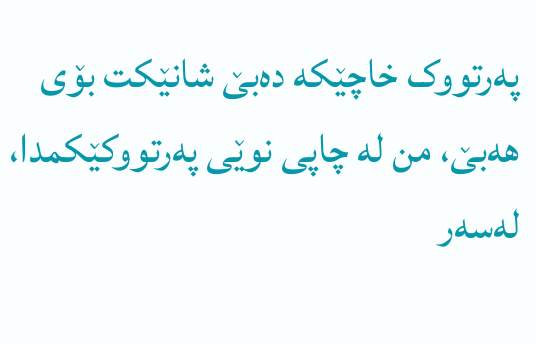پەرتووک خاچێکە دەبێ شانێکت بۆی هەبێ، من لە چاپی نوێی پەرتووکێکمدا، لەسەر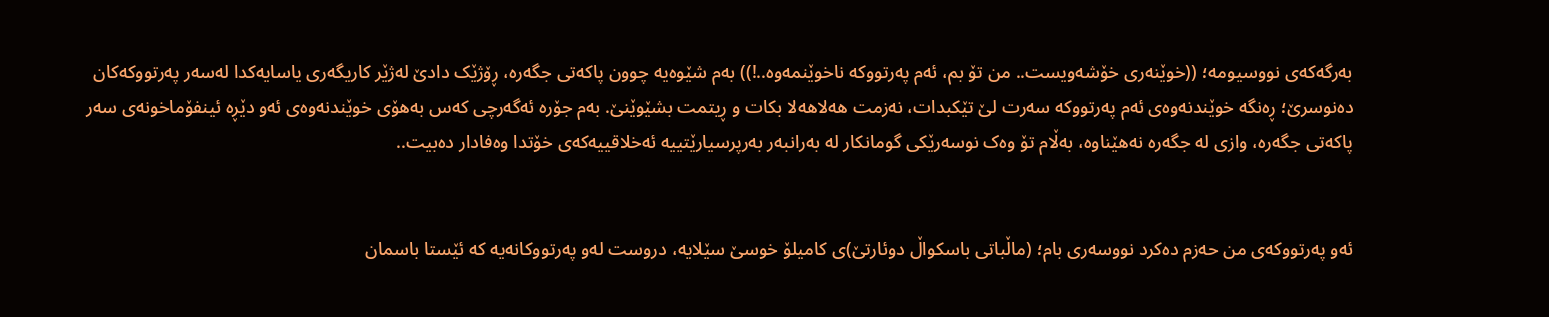بەرگەکەی نووسیومە؛ ((خوێنەری خۆشەویست.. من تۆ بم، ئەم پەرتووکە ناخوێنمەوە..!)) بەم شێوەیە چوون پاکەتی جگەرە، ڕۆژێک دادێ لەژێر کاریگەری یاسایەکدا لەسەر پەرتووکەکان دەنوسرێ؛ ڕەنگە خوێندنەوەی ئەم پەرتووکە سەرت لێ تێکبدات، نەزمت هەلاهەلا بکات و ڕیتمت بشێوێنێ. بەم جۆرە ئەگەرچی کەس بەهۆی خوێندنەوەی ئەو دێڕە ئینفۆماخونەی سەر پاکەتی جگەرە، وازی لە جگەرە نەهێناوە، بەڵام تۆ وەک نوسەرێکی گومانکار لە بەرانبەر بەرپرسیارێتییە ئەخلاقییەکەی خۆتدا وەفادار دەبیت..


ئەو پەرتووکەی من حەزم دەکرد نووسەری بام؛ (ماڵباتی باسکواڵ دوئارتێ‌‌)ی کامیلۆ خوسێ سێلایە، دروست لەو پەرتووکانەیە کە ئێستا باسمان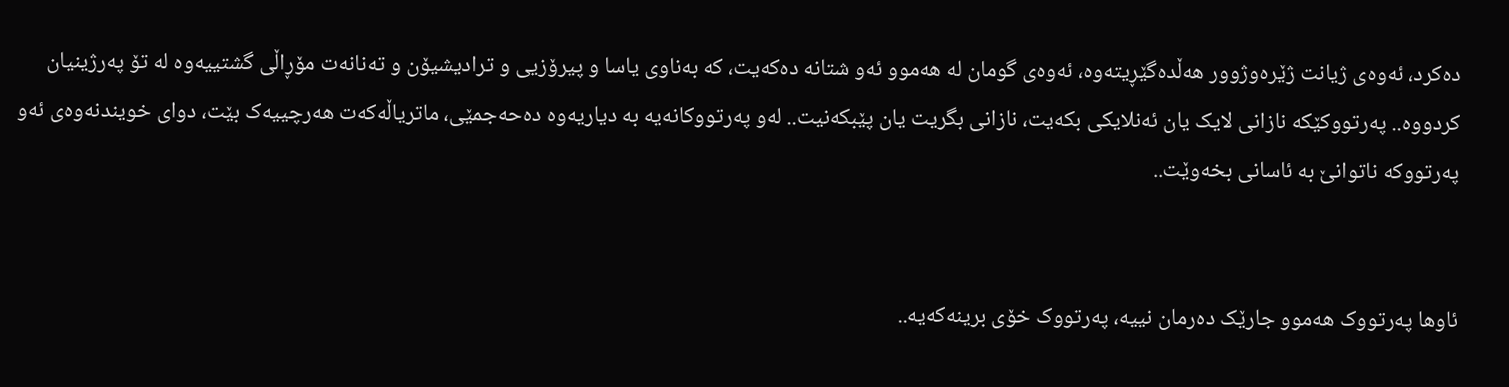دەکرد، ئەوەی ژیانت ژێرەوژوور هەڵدەگێڕیتەوە، ئەوەی گومان لە هەموو ئەو شتانە دەکەیت، کە بەناوی یاسا و پیرۆزیی و ترادیشیۆن و تەنانەت مۆڕاڵی گشتییەوە لە تۆ پەرژینیان کردووە.. پەرتووکێکە نازانی لایک یان ئەنلایکی بکەیت، نازانی بگریت یان پێبکەنیت.. لەو پەرتووکانەیە بە دیاریەوە دەحەجمێی، ماتریاڵەکەت هەرچییەک بێت، دوای خویندنەوەی ئەو پەرتووکە ناتوانێ بە ئاسانی بخەوێت..


ئاوها پەرتووک هەموو جارێک دەرمان نییە، پەرتووک خۆی برینەکەیە..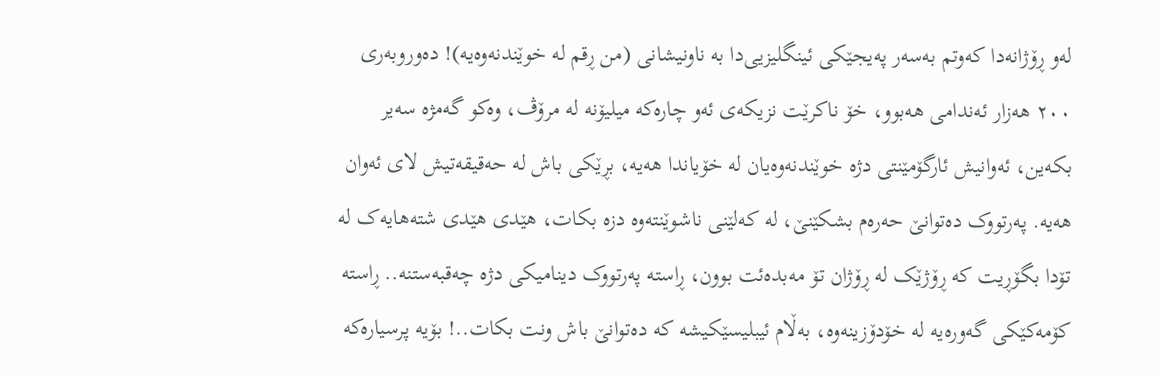لەو ڕۆژانەدا کەوتم بەسەر پەیجێکی ئینگلیزیی‌دا بە ناونیشانی (من ڕقم لە خوێندنەوەیە)! دەوروبەری ٢٠٠ هەزار ئەندامی هەبوو، خۆ ناکرێت نزیکەی ئەو چارەکە میلیۆنە لە مرۆڤ، وەکو گەمژە سەیر بکەین، ئەوانیش ئارگۆمێنتی دژە خوێندنەوەیان لە خۆیاندا هەیە، بڕێکی باش لە حەقیقەتیش لای ئەوان هەیە. پەرتووک دەتوانێ حەرەم بشکێنێ، لە کەلێنی ناشوێنتەوە دزە بکات، هێدی هێدی شتەهایەک لە تۆدا بگۆڕیت کە ڕۆژێک لە ڕۆژان تۆ مەبدەئت بوون، ڕاستە پەرتووک دینامیکی دژە چەقبەستنە.. ڕاستە کۆمەکێکی گەورەیە لە خۆدۆزینەوە، بەڵام ئیبلیسێکیشە کە دەتوانێ باش ونت بکات..! بۆیە پرسیارەکە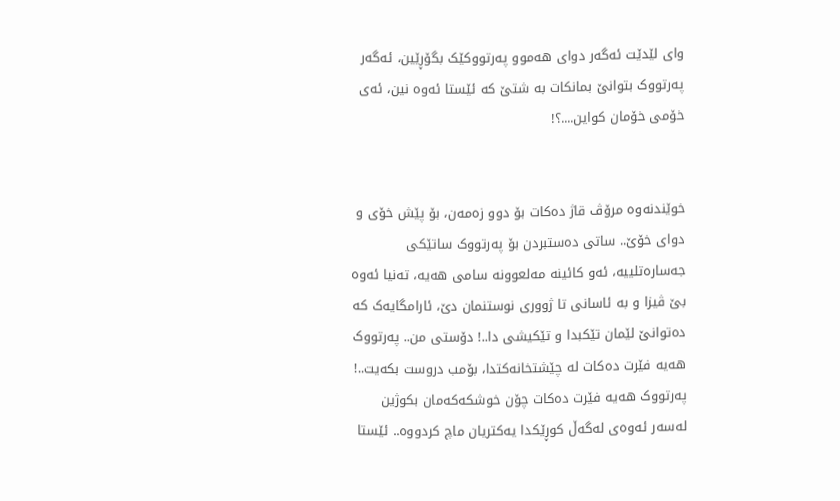وای لێدێت ئەگەر دوای هەموو پەرتووکێک بگۆڕێین، ئەگەر پەرتووک بتوانێ بمانکات بە شتێ کە ئێستا ئەوە نین، ئەی خۆمی خۆمان کواین....؟!


خوێندنەوە مرۆڤ قاژ دەکات بۆ دوو زەمەن، بۆ پێش خۆی و دوای خۆێ.. ساتی دەستبردن بۆ پەرتووک ساتێکی جەسارەتلییە، ئەو کائینە مەلعوونە سامی هەیە، تەنیا ئەوە بێ ڤیزا و بە ئاسانی تا ژووری نوستنمان دێ، ئارامگایەک کە دەتوانێ لێمان تێکبدا و تێکیشی دا..! دۆستی من.. پەرتووک هەیە فێرت دەکات لە چێشتخانەکتدا، بۆمب دروست بکەیت..! پەرتووک هەیە فێرت دەکات چۆن خوشکەکەمان بکوژین لەسەر ئەوەی لەگەڵ کوڕێکدا یەکتریان ماچ کردووە.. ئێستا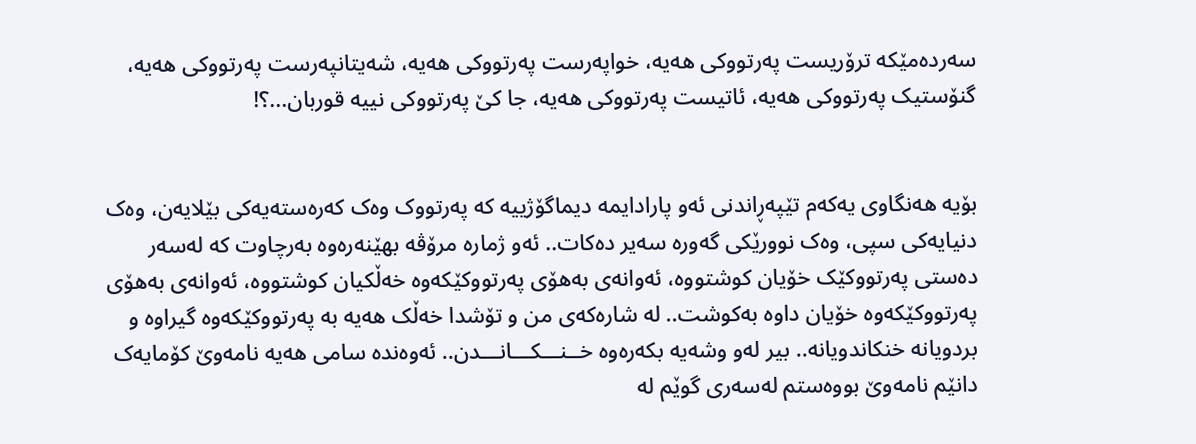سەردەمێکە ترۆریست پەرتووکی هەیە، خواپەرست پەرتووکی هەیە، شەیتانپەرست پەرتووکی هەیە، گنۆستیک پەرتووکی هەیە، ئاتیست پەرتووکی هەیە، جا کێ پەرتووکی نییە قوربان...؟!


بۆیە هەنگاوی یەکەم تێپەڕاندنی ئەو پارادایمە دیماگۆژییە کە پەرتووک وەک کەرەستەیەکی بێلایەن، وەک دنیایەکی سپی، وەک نوورێکی گەورە سەیر دەکات.. ئەو ژمارە مرۆڤە بهێنەرەوە بەرچاوت کە لەسەر دەستی پەرتووکێک خۆیان کوشتووە، ئەوانەی بەهۆی پەرتووکێکەوە خەڵکیان کوشتووە، ئەوانەی بەهۆی پەرتووکێکەوە خۆیان داوە بەکوشت.. لە شارەکەی من و تۆشدا خەڵک هەیە بە پەرتووکێکەوە گیراوە و بردویانە خنکاندویانە.. بیر لەو وشەیە بکەرەوە خــنـــکـــانـــدن.. ئەوەندە سامی هەیە نامەوێ کۆمایەک دانێم نامەوێ بووەستم لەسەری گوێم لە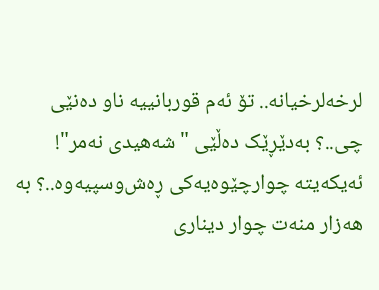لرخەلرخیانە.. تۆ ئەم قوربانییە ناو دەنێی چی..؟ بەدێڕێک دەڵێی "شەهیدی نەمر"! ئەیکەیتە چوارچێوەیەکی ڕەش‌وسپیەوە..؟ بە هەزار منەت چوار دیناری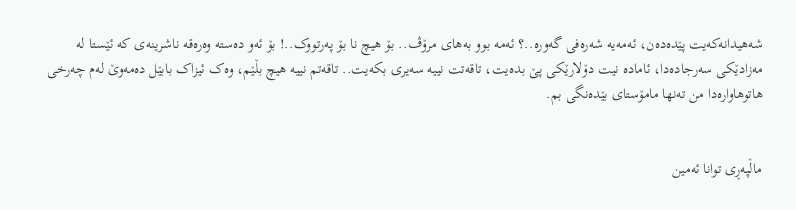شەهیدانەکەیت پێدەدەن، ئەمەیە شەرەفی گەورە..؟ ئەمە بوو بەهای مرۆڤ.. بۆ هیچ نا بۆ پەرتووک..! بۆ ئەو دەستە وەرەقە ناشرینەی کە ئێستا لە مەزادێکی سەرجادەدا، ئامادە نیت دۆلارێکی پێ بدەیت، تاقەتت نییە سەیری بکەیت.. تاقەتم نییە هیچ بڵێم، وەک ئیزاک بابێل دەمەوێ لەم چەرخی هاتوهاوارەدا من تەنها مامۆستای بێدەنگی بم.


ماڵپەڕی توانا ئەمین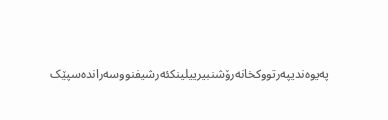په‌یوه‌ندیپه‌رتووکخانه‌رۆشنبیرییلینکئه‌رشیفنووسه‌رانده‌سپێک